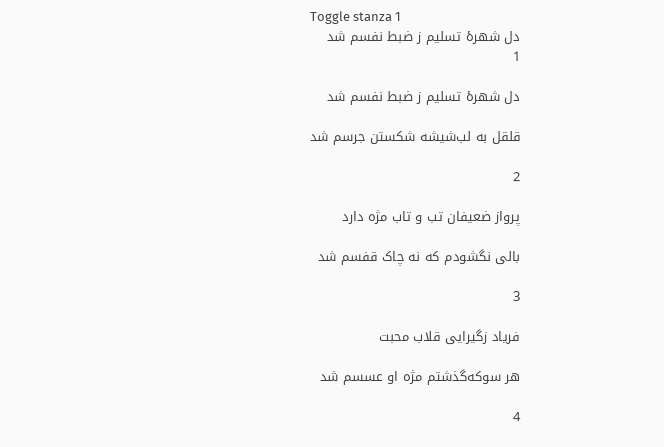Toggle stanza 1
دل شهرهٔ تسلیم ز ضبط‌ نفسم شد
1

دل شهرهٔ تسلیم ز ضبط‌ نفسم شد

قلقل ‌به ‌لب‌شیشه ‌شکستن ‌جرسم شد

2

پرواز ضعیفان تب و تاب مژه دارد

بالی نگشودم ‌که نه چاک قفسم شد

3

فریاد زگیرایی قلاب محبت

هر سوکه‌گذشتم مژه او عسسم شد

4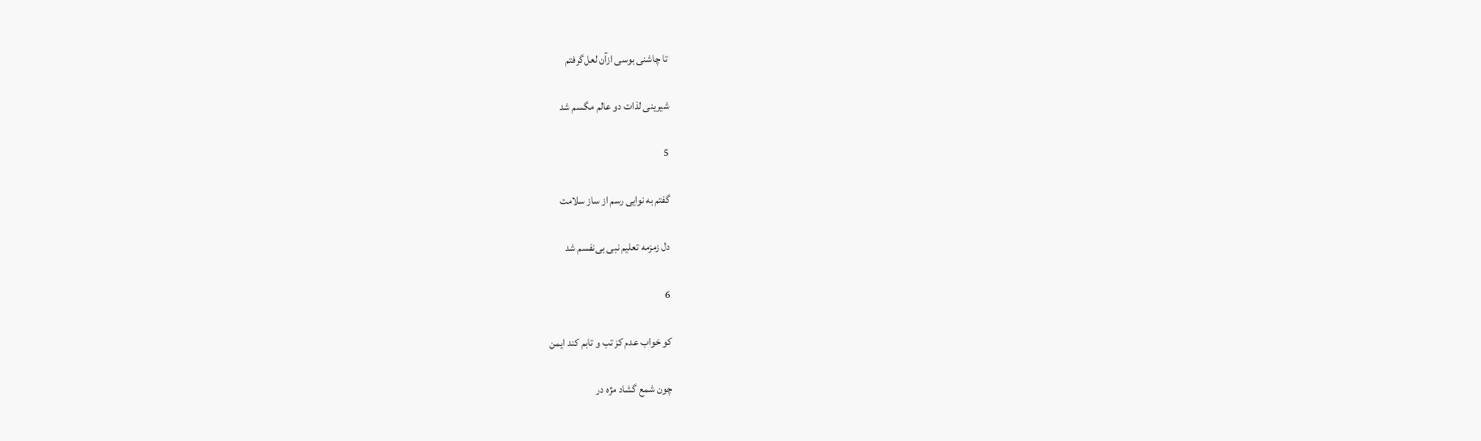تا چاشنی بوسی ازآن لعل‌گرفتم

شیرینی لذات دو عالم مگسم شد

5

گفتم به نوایی رسم از ساز سلامت

دل زمزمه تعلیم نبی بی‌نفسم شد

6

کو خواب عدم ‌کز تب و تابم ‌کند ایمن

چون شمع ‌گشاد مژه در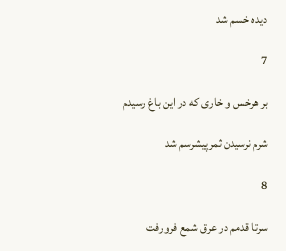دیده خسم شد

7

بر هرخس و خاری‌ که در این باغ رسیدم

شرم نرسیدن ثمرپیشرسم شد

8

سرتا قدمم در عرق شمع فرورفت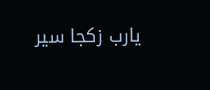یارب زکجا سیر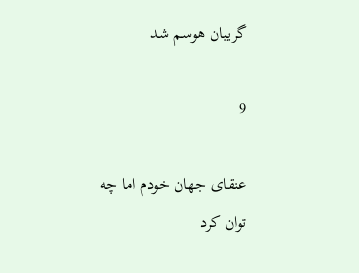گریبان هوسم شد

9

عنقای جهان خودم اما چه توان کرد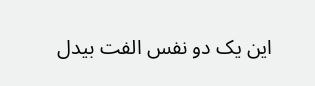این یک دو نفس الفت بیدل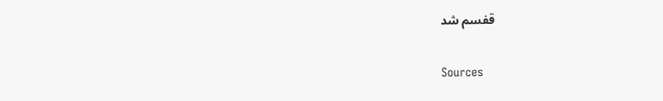قفسم شد

Sources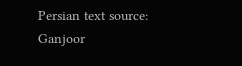Persian text source: Ganjoor